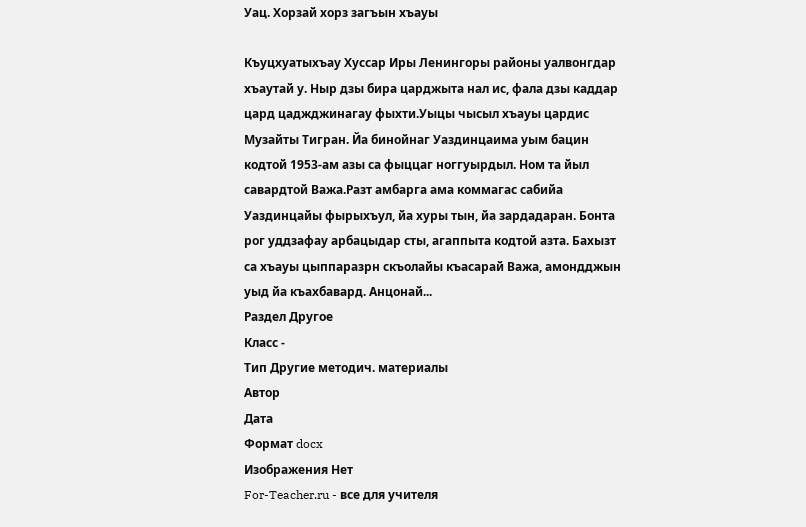Уац. Хорзай хорз загъын хъауы

Къуцхуатыхъау Хуссар Иры Ленингоры районы уалвонгдар хъаутай у. Ныр дзы бира царджыта нал ис, фала дзы каддар цард цаджджинагау фыхти.Уыцы чысыл хъауы цардис Музайты Тигран. Йа бинойнаг Уаздинцаима уым бацин кодтой 1953-ам азы са фыццаг ноггуырдыл. Ном та йыл савардтой Важа.Разт амбарга ама коммагас сабийа Уаздинцайы фырыхъул, йа хуры тын, йа зардадаран. Бонта рог уддзафау арбацыдар сты, агаппыта кодтой азта. Бахызт са хъауы цыппаразрн скъолайы къасарай Важа, амондджын уыд йа къахбавард. Анцонай...
Раздел Другое
Класс -
Тип Другие методич. материалы
Автор
Дата
Формат docx
Изображения Нет
For-Teacher.ru - все для учителя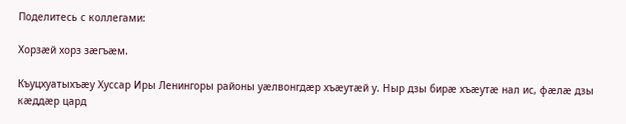Поделитесь с коллегами:

Хорзæй хорз зæгъæм.

Къуцхуатыхъæу Хуссар Иры Ленингоры районы уæлвонгдæр хъæутæй у. Ныр дзы бирæ хъæутæ нал ис, фæлæ дзы кæддæр цард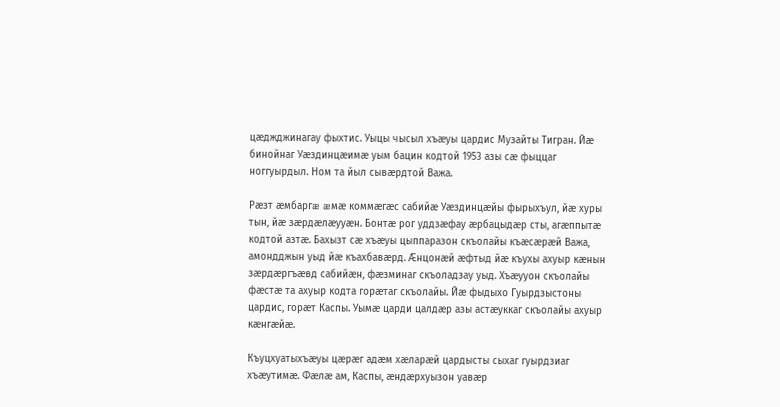цæджджинагау фыхтис. Уыцы чысыл хъæуы цардис Музайты Тигран. Йæ бинойнаг Уæздинцæимæ уым бацин кодтой 1953 азы сæ фыццаг ноггуырдыл. Ном та йыл сывæрдтой Важа.

Рæзт æмбаргæ æмæ коммæгæс сабийæ Уæздинцæйы фырыхъул, йæ хуры тын, йæ зæрдæлæууæн. Бонтæ рог уддзæфау æрбацыдæр сты, агæппытæ кодтой азтæ. Бахызт сæ хъæуы цыппаразон скъолайы къæсæрæй Важа, амондджын уыд йæ къахбавæрд. Æнцонæй æфтыд йæ къухы ахуыр кæнын зæрдæргъæвд сабийæн, фæзминаг скъоладзау уыд. Хъæууон скъолайы фæстæ та ахуыр кодта горæтаг скъолайы. Йæ фыдыхо Гуырдзыстоны цардис, горæт Каспы. Уымæ царди цалдæр азы астæуккаг скъолайы ахуыр кæнгæйæ.

Къуцхуатыхъæуы цæрæг адæм хæларæй цардысты сыхаг гуырдзиаг хъæутимæ. Фæлæ ам, Каспы, æндæрхуызон уавæр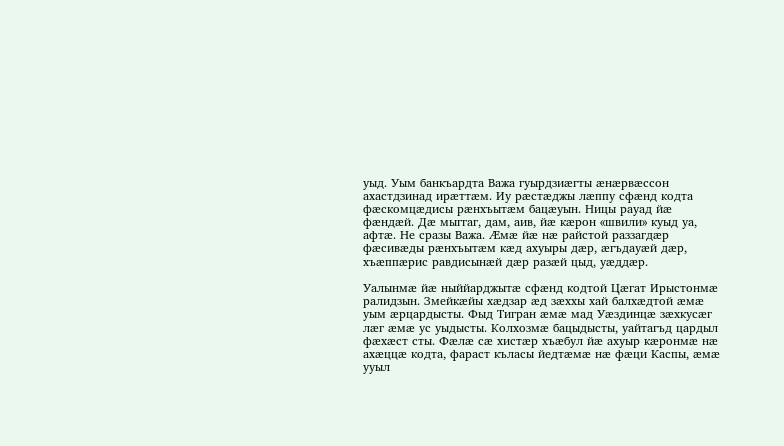уыд. Уым банкъардта Важа гуырдзиæгты æнæрвæссон ахастдзинад ирæттæм. Иу рæстæджы лæппу сфæнд кодта фæскомцæдисы рæнхъытæм бацæуын. Ницы рауад йæ фæндæй. Дæ мыггаг, дам, аив, йæ кæрон «швили» куыд уа, афтæ. Не сразы Важа. Æмæ йæ нæ райстой раззагдæр фæсивæды рæнхъытæм кæд ахуыры дæр, æгъдауæй дæр, хъæппæрис равдисынæй дæр разæй цыд, уæддæр.

Уалынмæ йæ ныййарджытæ сфæнд кодтой Цæгат Ирыстонмæ ралидзын. Змейкæйы хæдзар æд зæххы хай балхæдтой æмæ уым æрцардысты. Фыд Тигран æмæ мад Уæздинцæ зæхкусæг лæг æмæ ус уыдысты. Колхозмæ бацыдысты, уайтагъд цардыл фæхæст сты. Фæлæ сæ хистæр хъæбул йæ ахуыр кæронмæ нæ ахæццæ кодта, фараст къласы йедтæмæ нæ фæци Каспы, æмæ ууыл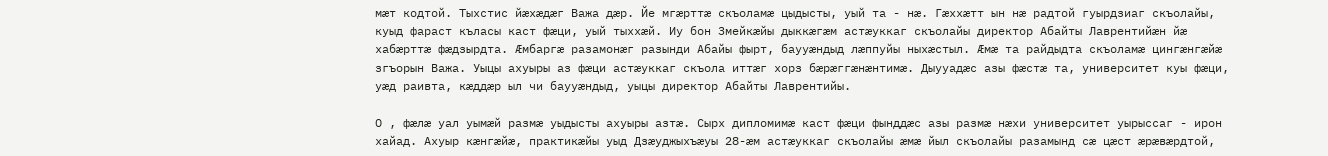мæт кодтой. Тыхстис йæхæдæг Важа дæр. Йе мгæрттæ скъоламæ цыдысты, уый та - нæ. Гæххæтт ын нæ радтой гуырдзиаг скъолайы, куыд фараст къласы каст фæци, уый тыххæй. Иу бон Змейкæйы дыккæгæм астæуккаг скъолайы директор Абайты Лаврентийæн йæ хабæрттæ фæдзырдта. Æмбаргæ разамонæг разынди Абайы фырт, баууæндыд лæппуйы ныхæстыл. Æмæ та райдыдта скъоламæ цингæнгæйæ згъорын Важа. Уыцы ахуыры аз фæци астæуккаг скъола иттæг хорз бæрæггæнæнтимæ. Дыууадæс азы фæстæ та, университет куы фæци, уæд раивта, кæддæр ыл чи баууæндыд, уыцы директор Абайты Лаврентийы.

О , фæлæ уал уымæй размæ уыдысты ахуыры азтæ. Сырх дипломимæ каст фæци фынддæс азы размæ нæхи университет уырыссаг - ирон хайад. Ахуыр кæнгæйæ, практикæйы уыд Дзæуджыхъæуы 28-æм астæуккаг скъолайы æмæ йыл скъолайы разамынд сæ цæст æрæвæрдтой,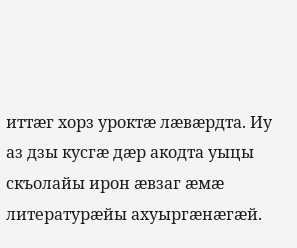иттæг хорз уроктæ лæвæрдта. Иу аз дзы кусгæ дæр акодта уыцы скъолайы ирон æвзаг æмæ литературæйы ахуыргæнæгæй.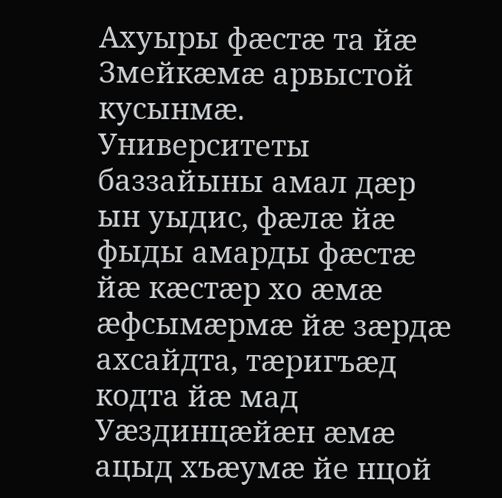Ахуыры фæстæ та йæ Змейкæмæ арвыстой кусынмæ. Университеты баззайыны амал дæр ын уыдис, фæлæ йæ фыды амарды фæстæ йæ кæстæр хо æмæ æфсымæрмæ йæ зæрдæ ахсайдта, тæригъæд кодта йæ мад Уæздинцæйæн æмæ ацыд хъæумæ йе нцой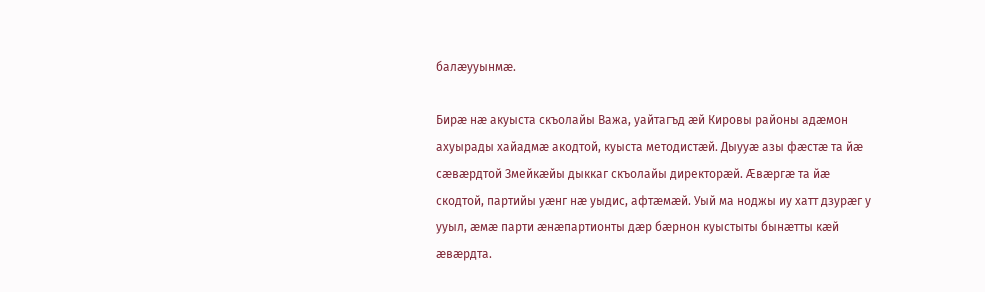балæууынмæ.

Бирæ нæ акуыста скъолайы Важа, уайтагъд æй Кировы районы адæмон ахуырады хайадмæ акодтой, куыста методистæй. Дыууæ азы фæстæ та йæ сæвæрдтой Змейкæйы дыккаг скъолайы директорæй. Æвæргæ та йæ скодтой, партийы уæнг нæ уыдис, афтæмæй. Уый ма ноджы иу хатт дзурæг у ууыл, æмæ парти æнæпартионты дæр бæрнон куыстыты бынæтты кæй æвæрдта.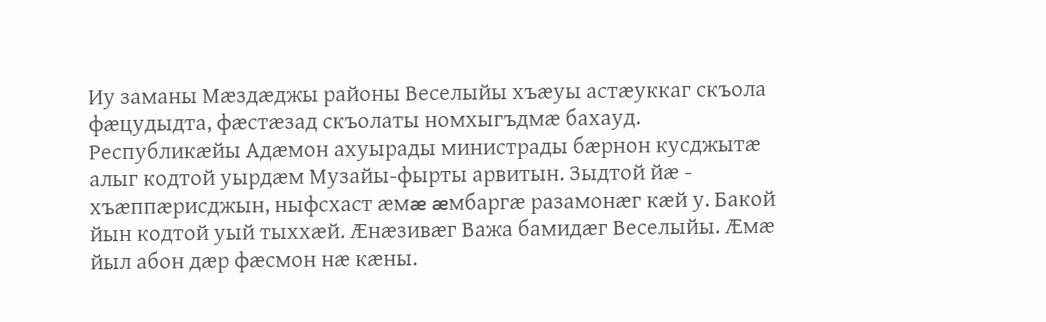Иу заманы Мæздæджы районы Веселыйы хъæуы астæуккаг скъола фæцудыдта, фæстæзад скъолаты номхыгъдмæ бахауд. Республикæйы Адæмон ахуырады министрады бæрнон кусджытæ алыг кодтой уырдæм Музайы-фырты арвитын. Зыдтой йæ - хъæппæрисджын, ныфсхаст æмæ æмбаргæ разамонæг кæй у. Бакой йын кодтой уый тыххæй. Æнæзивæг Важа бамидæг Веселыйы. Æмæ йыл абон дæр фæсмон нæ кæны.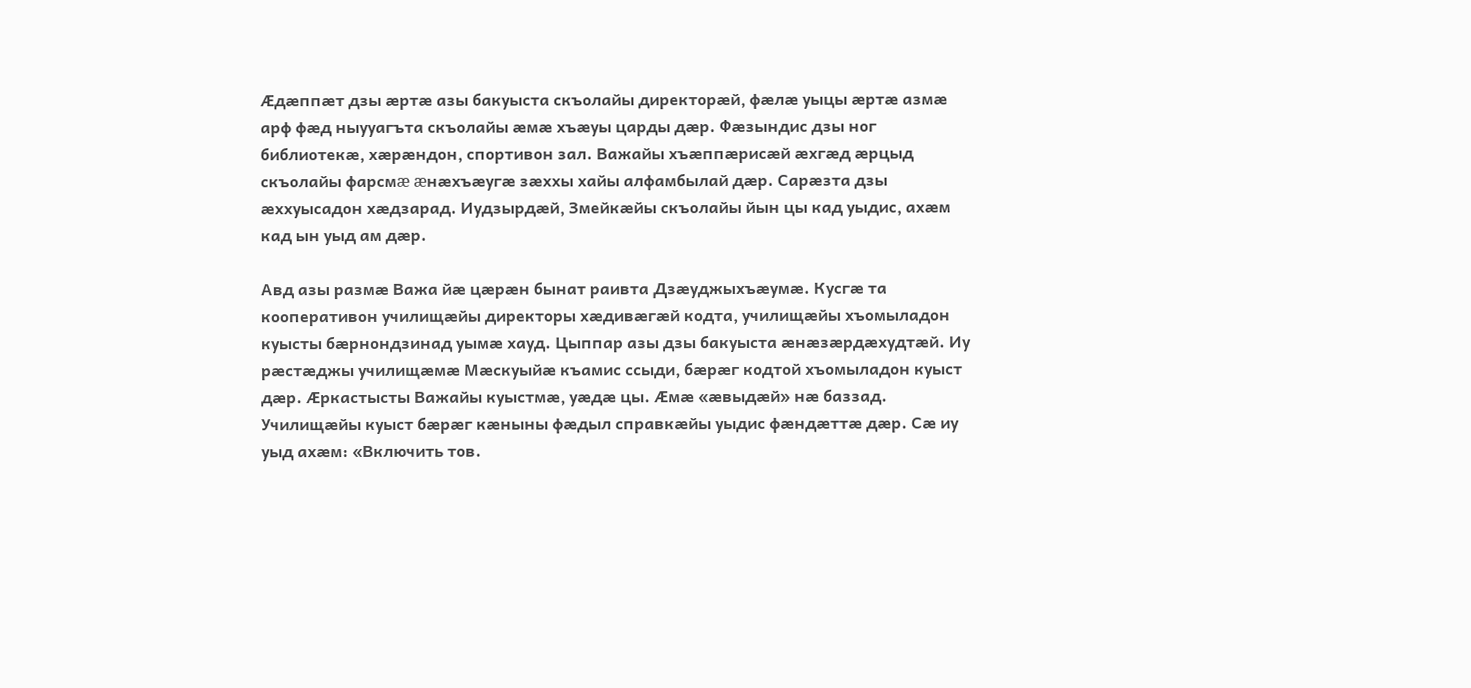Æдæппæт дзы æртæ азы бакуыста скъолайы директорæй, фæлæ уыцы æртæ азмæ арф фæд ныууагъта скъолайы æмæ хъæуы царды дæр. Фæзындис дзы ног библиотекæ, хæрæндон, спортивон зал. Важайы хъæппæрисæй æхгæд æрцыд скъолайы фарсмæ æнæхъæугæ зæххы хайы алфамбылай дæр. Сарæзта дзы æххуысадон хæдзарад. Иудзырдæй, Змейкæйы скъолайы йын цы кад уыдис, ахæм кад ын уыд ам дæр.

Авд азы размæ Важа йæ цæрæн бынат раивта Дзæуджыхъæумæ. Кусгæ та кооперативон училищæйы директоры хæдивæгæй кодта, училищæйы хъомыладон куысты бæрнондзинад уымæ хауд. Цыппар азы дзы бакуыста æнæзæрдæхудтæй. Иу рæстæджы училищæмæ Мæскуыйæ къамис ссыди, бæрæг кодтой хъомыладон куыст дæр. Æркастысты Важайы куыстмæ, уæдæ цы. Æмæ «æвыдæй» нæ баззад. Училищæйы куыст бæрæг кæныны фæдыл справкæйы уыдис фæндæттæ дæр. Сæ иу уыд ахæм: «Включить тов.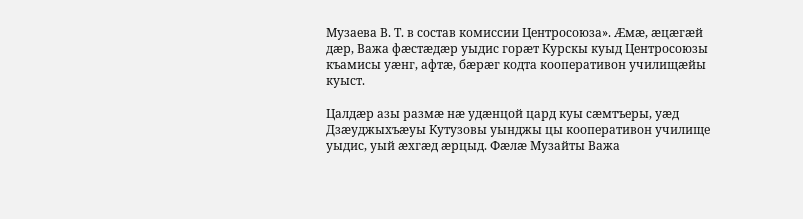Музаева В. Т. в состав комиссии Центросоюза». Æмæ, æцæгæй дæр, Важа фæстæдæр уыдис горæт Курскы куыд Центросоюзы къамисы уæнг, афтæ, бæрæг кодта кооперативон училищæйы куыст.

Цалдæр азы размæ нæ удæнцой цард куы сæмтъеры, уæд Дзæуджыхъæуы Кутузовы уынджы цы кооперативон училище уыдис, уый æхгæд æрцыд. Фæлæ Музайты Важа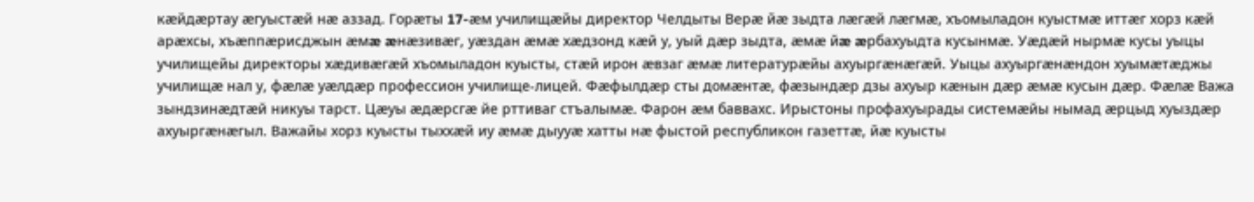кæйдæртау æгуыстæй нæ аззад. Горæты 17-æм училищæйы директор Челдыты Верæ йæ зыдта лæгæй лæгмæ, хъомыладон куыстмæ иттæг хорз кæй арæхсы, хъæппæрисджын æмæ æнæзивæг, уæздан æмæ хæдзонд кæй у, уый дæр зыдта, æмæ йæ æрбахуыдта кусынмæ. Уæдæй нырмæ кусы уыцы училищейы директоры хæдивæгæй хъомыладон куысты, стæй ирон æвзаг æмæ литературæйы ахуыргæнæгæй. Уыцы ахуыргæнæндон хуымæтæджы училищæ нал у, фæлæ уæлдæр профессион училище-лицей. Фæфылдæр сты домæнтæ, фæзындæр дзы ахуыр кæнын дæр æмæ кусын дæр. Фæлæ Важа зындзинæдтæй никуы тарст. Цæуы æдæрсгæ йе рттиваг стъалымæ. Фарон æм баввахс. Ирыстоны профахуырады системæйы нымад æрцыд хуыздæр ахуыргæнæгыл. Важайы хорз куысты тыххæй иу æмæ дыууæ хатты нæ фыстой республикон газеттæ, йæ куысты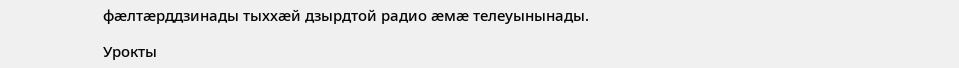фæлтæрддзинады тыххæй дзырдтой радио æмæ телеуынынады.

Урокты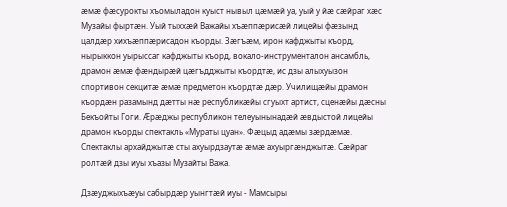æмæ фæсурокты хъомыладон куыст нывыл цæмæй уа, уый у йæ сæйраг хæс Музайы фыртæн. Уый тыххæй Важайы хъæппæрисæй лицейы фæзынд цалдæр хихъæппæрисадон къорды. Зæгъæм, ирон кафджыты къорд, нырыккон уырыссаг кафджыты къорд, вокало-инструменталон ансамбль, драмон æмæ фæндырæй цæгъдджыты къордтæ, ис дзы алыхуызон спортивон секцитæ æмæ предметон къордтæ дæр. Училищæйы драмон къордæн разамынд дæтты нæ республикæйы сгуыхт артист, сценæйы дæсны Бекъойты Гоги. Æрæджы республикон телеуынынадæй æвдыстой лицейы драмон къорды спектакль «Мураты цуан». Фæцыд адæмы зæрдæмæ. Спектаклы архайджытæ сты ахуырдзаутæ æмæ ахуыргæнджытæ. Сæйраг ролтæй дзы иуы хъазы Музайты Важа.

Дзæуджыхъæуы сабырдæр уынгтæй иуы - Мамсыры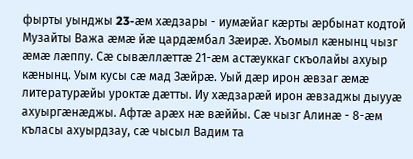фырты уынджы 23-æм хæдзары - иумæйаг кæрты æрбынат кодтой Музайты Важа æмæ йæ цардæмбал Зæирæ. Хъомыл кæнынц чызг æмæ лæппу. Сæ сывæллæттæ 21-æм астæуккаг скъолайы ахуыр кæнынц. Уым кусы сæ мад Зæйрæ. Уый дæр ирон æвзаг æмæ литературæйы уроктæ дæтты. Иу хæдзарæй ирон æвзаджы дыууæ ахуыргæнæджы. Афтæ арæх нæ вæййы. Сæ чызг Алинæ - 8-æм къласы ахуырдзау, сæ чысыл Вадим та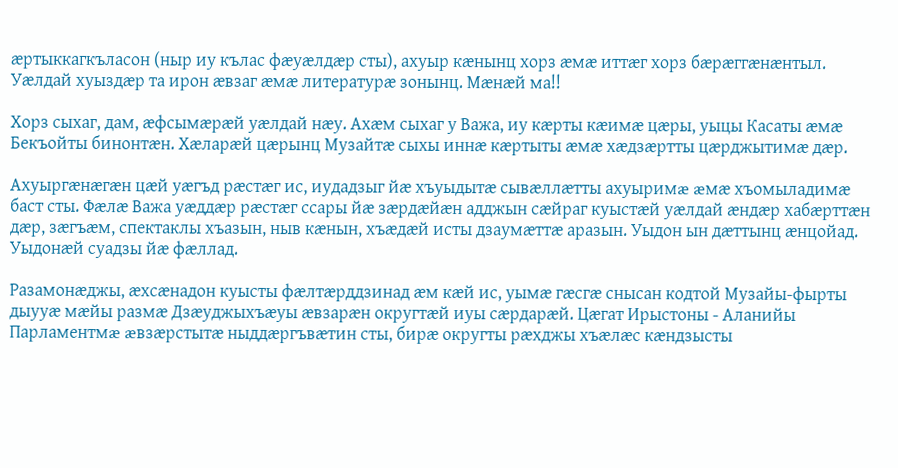æртыккагкъласон (ныр иу кълас фæуæлдæр сты), ахуыр кæнынц хорз æмæ иттæг хорз бæрæггæнæнтыл. Уæлдай хуыздæр та ирон æвзаг æмæ литературæ зонынц. Мæнæй ма!!

Хорз сыхаг, дам, æфсымæрæй уæлдай нæу. Ахæм сыхаг у Важа, иу кæрты кæимæ цæры, уыцы Касаты æмæ Бекъойты бинонтæн. Хæларæй цæрынц Музайтæ сыхы иннæ кæртыты æмæ хæдзæртты цæрджытимæ дæр.

Ахуыргæнæгæн цæй уæгъд рæстæг ис, иудадзыг йæ хъуыдытæ сывæллæтты ахуыримæ æмæ хъомыладимæ баст сты. Фæлæ Важа уæддæр рæстæг ссары йæ зæрдæйæн адджын сæйраг куыстæй уæлдай æндæр хабæрттæн дæр, зæгъæм, спектаклы хъазын, ныв кæнын, хъæдæй исты дзаумæттæ аразын. Уыдон ын дæттынц æнцойад. Уыдонæй суадзы йæ фæллад.

Разамонæджы, æхсæнадон куысты фæлтæрддзинад æм кæй ис, уымæ гæсгæ снысан кодтой Музайы-фырты дыууæ мæйы размæ Дзæуджыхъæуы æвзарæн округтæй иуы сæрдарæй. Цæгат Ирыстоны - Аланийы Парламентмæ æвзæрстытæ ныддæргъвæтин сты, бирæ округты рæхджы хъæлæс кæндзысты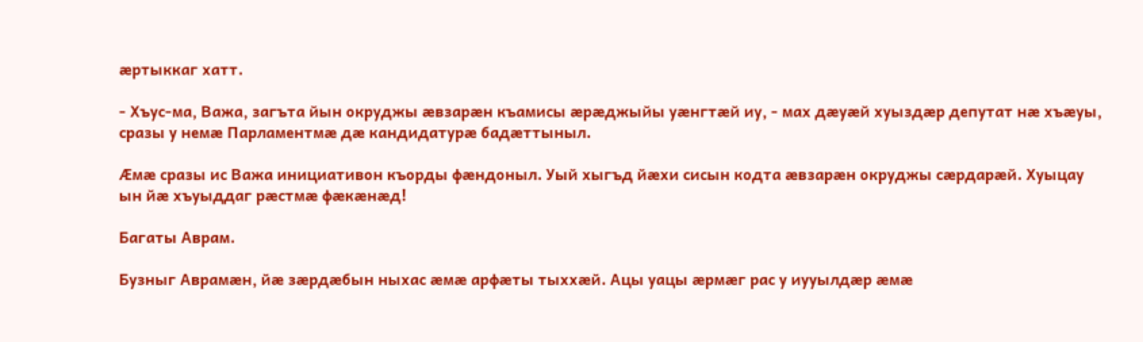æртыккаг хатт.

- Хъус-ма, Важа, загъта йын окруджы æвзарæн къамисы æрæджыйы уæнгтæй иу, - мах дæуæй хуыздæр депутат нæ хъæуы, сразы у немæ Парламентмæ дæ кандидатурæ бадæттыныл.

Æмæ сразы ис Важа инициативон къорды фæндоныл. Уый хыгъд йæхи сисын кодта æвзарæн окруджы сæрдарæй. Хуыцау ын йæ хъуыддаг рæстмæ фæкæнæд!

Багаты Аврам.

Бузныг Аврамæн, йæ зæрдæбын ныхас æмæ арфæты тыххæй. Ацы уацы æрмæг рас у иууылдæр æмæ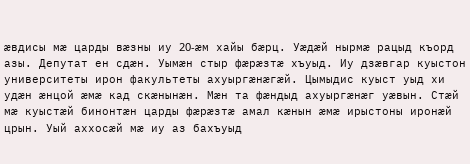æвдисы мæ царды вæзны иу 20-æм хайы бæрц. Уæдæй нырмæ рацыд къорд азы. Депутат ен сдæн. Уымæн стыр фæрæзтæ хъуыд. Иу дзæвгар куыстон университеты ирон факультеты ахуыргæнæгæй. Цымыдис куыст уыд хи удæн æнцой æмæ кад скæнынæн. Мæн та фæндыд ахуыргæнæг уæвын. Стæй мæ куыстæй бинонтæн царды фæрæзтæ амал кæнын æмæ ирыстоны иронæй црын. Уый аххосæй мæ иу аз бахъуыд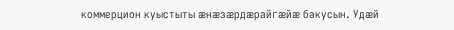коммерцион куыстыты æнæзæрдæрайгæйæ бакусын. Удæй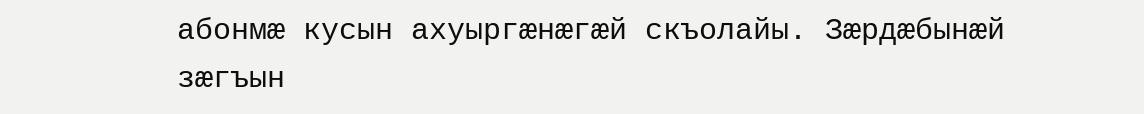абонмæ кусын ахуыргæнæгæй скъолайы. Зæрдæбынæй зæгъын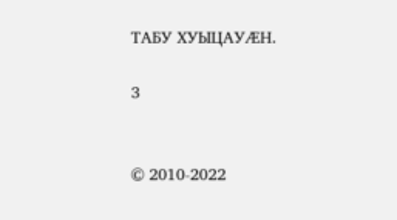ТАБУ ХУЫЦАУÆН.

3


© 2010-2022